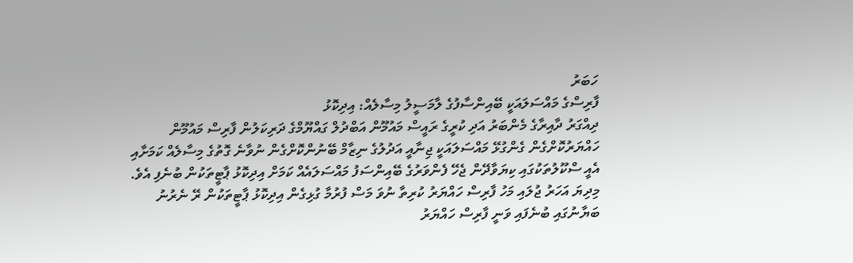ހަބަރު
ފާރިސްގެ މައްސަލައަކީ ބޭއިންސާފުގެ ލާމަސީލު މިސާލެއް: އިދިކޮޅު
ދިއްގަރު ދާއިރާގެ މެންބަރު އަދި ކުރީގެ ރައީސް މައުމޫން އަބްދުލް ގައްޔޫމްގެ ދަރިކަލުން ފާރިސް މައުމޫން ހައްޔަރުކޮށްގެން ގެންގުޅޭ މައްސަލައަކީ ޖިނާއީ އަދުލުގެ ނިޒާމް ބޭނުންކޮށްގެން ނުވާނެ ގޮތުގެ މިސާލެއް ކަމަށާއި އެއީ ސްކޫލުތަކުގައި ކިޔަވާދޭން ޖެހޭ ފެންވަރުގެ ބޭއިންސަފު މައްސަލައެއް ކަމަށް އިދިކޮޅު ޕާޓީތަކުން ބުނެފި އެވެ.
މިދިޔަ އަހަރު ޖުލައި މަހު ފާރިސް ހައްޔަރު ކުރިތާ ނުވަ މަސް ފުރުމާ ގުޅިގެން އިދިކޮޅު ޕާޓީތަކުން ރޭ ނެރުނު ބަޔާނުގައި ބުނެފައި ވަނީ ފާރިސް ހައްޔަރު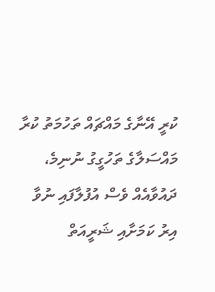ކުރީ އޭނާގެ މައްޗައް ތަހުމަތު ކުރާ މައްސަލާގެ ތަހުގީގު ނުނިމެ، ދައުވާއެއް ވެސް އުފުލާފައި ނުވާ އިރު ކަމަށާއި ޝަރީއަތް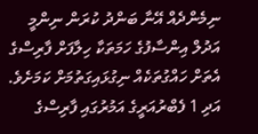ނިމެންދެއް އޭނާ ބަންދު ކުރަން ނިންމީ އަދުލް އިންސާފުގެ ހަމަތަކާ ހިލާފަށް ފާރިސްގެ އެތަށް ހައްގުތަކެއް ނިގުޅައިގަތުމަށް ކަމަށެވެ. އަދި 1 ފެބްރުއަރީގެ އަމުރުގައި ފާރިސްގެ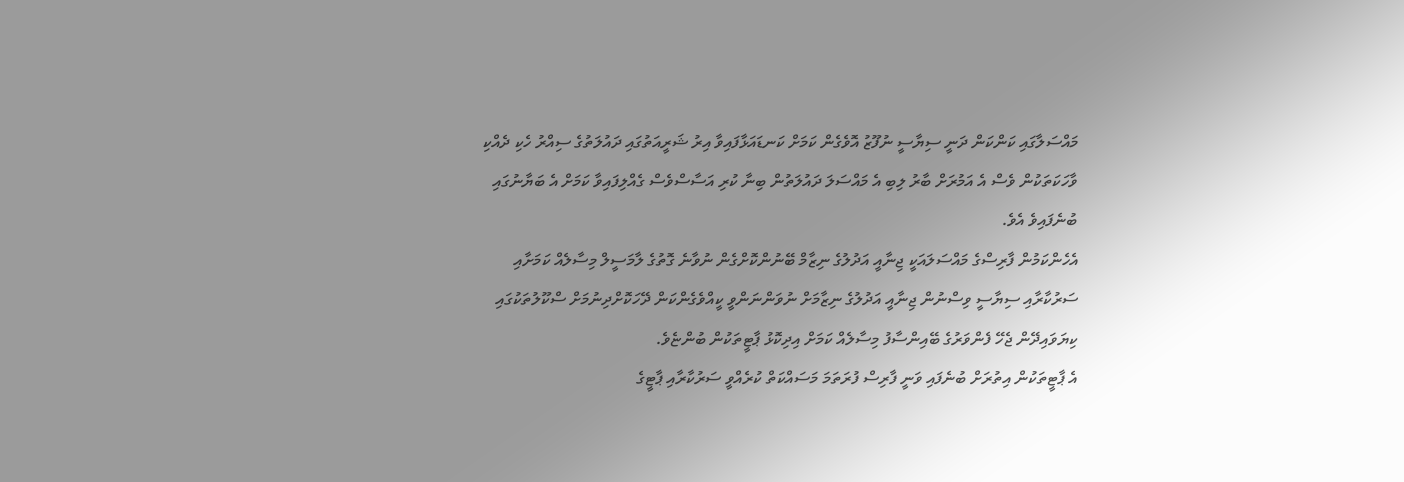މައްސަލާގައި ކަންކަން ދަނީ ސިޔާސީ ނުފޫޒު އޮވެގެން ކަމަށް ކަނޑައަޅާފައިވާ އިރު ޝަރީއަތުގައި ދައުލަތުގެ ސިއްރު ހެކި ދެއްކި ވާހަކަތަކުން ވެސް އެ އަމުރަށް ބާރު ލިބި އެ މައްސަލަ ދައުލަތުން ބިނާ ކުރި އަސާސްވެސް ގެއްލިފައިވާ ކަމަށް އެ ބަޔާނުގައި ބުނެފައިވެ އެވެ.
އެހެންކަމުން ފާރިސްގެ މައްސަލައަކީ ޖިނާއީ އަދުލުގެ ނިޒާމް ބޭނުންކޮށްގެން ނުވާނެ ގޮތުގެ ލާމަސީލް މިސާލެއް ކަމަށާއި ސަރުކާރާއި ސިޔާސީ ވިސްނުން ޖިނާއީ އަދުލުގެ ނިޒާމަށް ނުވަންނަންވީ ކީއްވެގެންކަން ދޭހަކޮށްދިނުމަށް ސްކޫލުތަކުގައި ކިޔަވައިދޭން ޖެހޭ ފެންވަރުގެ ބޭއިންސާފު މިސާލެއް ކަމަށް އިދިކޮޅު ޕާޓީތަކުން ބުންޏެވެ.
އެ ޕާޓީތަކުން އިތުރަށް ބުނެފައި ވަނީ ފާރިސް ފުރަތަމަ މަސައްކަތް ކުރެއްވީ ސަރުކާރާއި ޕާޓީގެ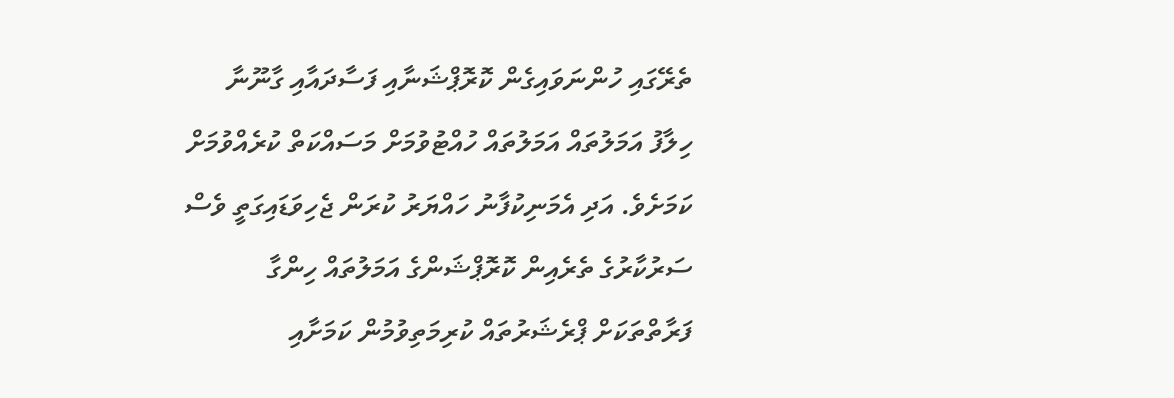ތެރޭގައި ހުންނަވައިގެން ކޮރޮޕްޝަނާއި ފަސާދައާއި ގާނޫނާ ހިލާފު އަމަލުތައް އަމަލުތައް ހުއްޓުވުމަށް މަސައްކަތް ކުރެއްވުމަށް ކަމަށެވެ. އަދި އެމަނިކުފާނު ހައްޔަރު ކުރަން ޖެހިވަޑައިގަތީ ވެސް ސަރުކާރުގެ ތެރެއިން ކޮރޮޕްޝަންގެ އަމަލުތައް ހިންގާ ފަރާތްތަކަށް ޕްރެޝަރުތައް ކުރިމަތިވުމުން ކަމަށާއި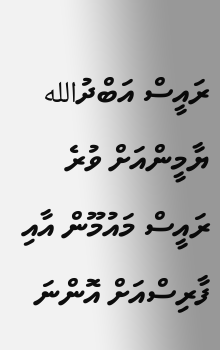ރައީސް އަބްދުالله ޔާމީންއަށް ވުރެ ރައީސް މައުމޫން އާއި ފާރިސްއަށް އޮންނަ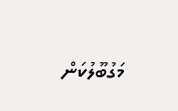މަގުބޫލުކަން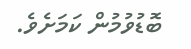ބޮޑުވުމުން ކަމަށެވެ.